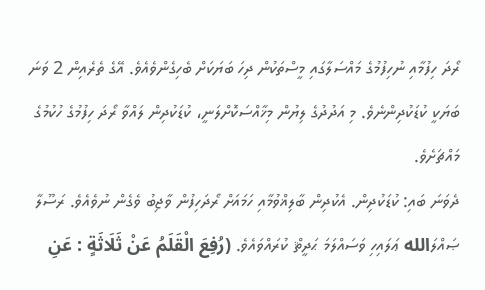ރޯދަ ހިފުމާއި ނުހިފުމުގެ މައްސަލާގައި މީސްތަކުން ދިހަ ބަޔަކަށް ބެހިގެންވެއެވެ. އޭގެ ތެރެއިން 2 ވަނަ ބަޔަކީ ކުޑަކުދިންނެވެ. މި އަދުދުގެ ލިޔުން މިޚާއްސަކޮށްލަނީ، ކުޑަކުދިން ލައްވާ ރޯދަ ހިފުމުގެ ހުކުމުގެ މައްޗަށެވެ.
ދެވަނަ ބައި: ކުޑަކުދިން. އެކުދިން ބާލިޣްވުމާއި ހަމައަށް ރޯދަހިފުން ވާޖިބު ވެގެން ނުވެއެވެ. ރަސޫލާ ޞައްލަالله ޢަލައިހި ވަސައްލަމަ ޙަދީޘް ކުރައްވައެވެ. (رُفِعَ الْقَلَمُ عَنْ ثَلَاثَةٍ : عَنِ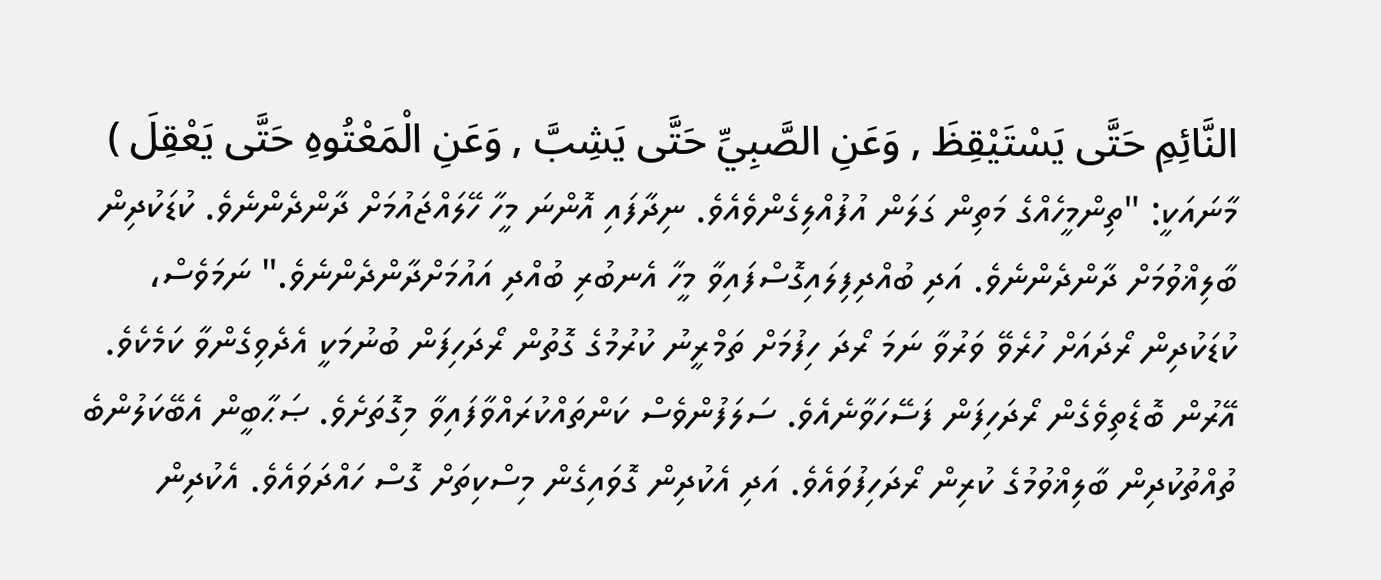النَّائِمِ حَتَّى يَسْتَيْقِظَ , وَعَنِ الصَّبِيِّ حَتَّى يَشِبَّ , وَعَنِ الْمَعْتُوهِ حَتَّى يَعْقِلَ ) މާނައަކީ: "ތިންމީހެއްގެ މަތިން ގަލަން އުފުއްލިގެންވެއެވެ. ނިދާފައި އޮންނަ މީހާ ހޭލައްޖައުމަށް ދާންދެންނެވެ. ކުޑަކުދިން ބާލިޣްވުމަށް ދާންދެންނެވެ. އަދި ބުއްދިފިލައިގޮސްފައިވާ މީހާ އެނބުރި ބުއްދި އައުމަށްދާންދެންނެވެ." ނަމަވެސް، ކުޑަކުދިން ރޯދައަށް ހުރެވޭ ވަރުވާ ނަމަ ރޯދަ ހިފުމަށް ތަމްރީނު ކުރުމުގެ ގޮތުން ރޯދަހިފަން ބުނުމަކީ އެދެވިގެންވާ ކަމެކެވެ. އޭރުން ބޮޑެތިވެގެން ރޯދަހިފަން ފަސޭހަވާނެއެވެ. ސަލަފުންވެސް ކަންތައްކުރައްވާފައިވާ މިގޮތަށެވެ. ޞަޙާބީން އެބޭކަލުންބެ ތުއްތުކުދިން ބާލިޣްވުމުގެ ކުރިން ރޯދަހިފުވައެވެ. އަދި އެކުދިން ގޮވައިގެން މިސްކިތަށް ގޮސް ހައްދަވައެވެ. އެކުދިން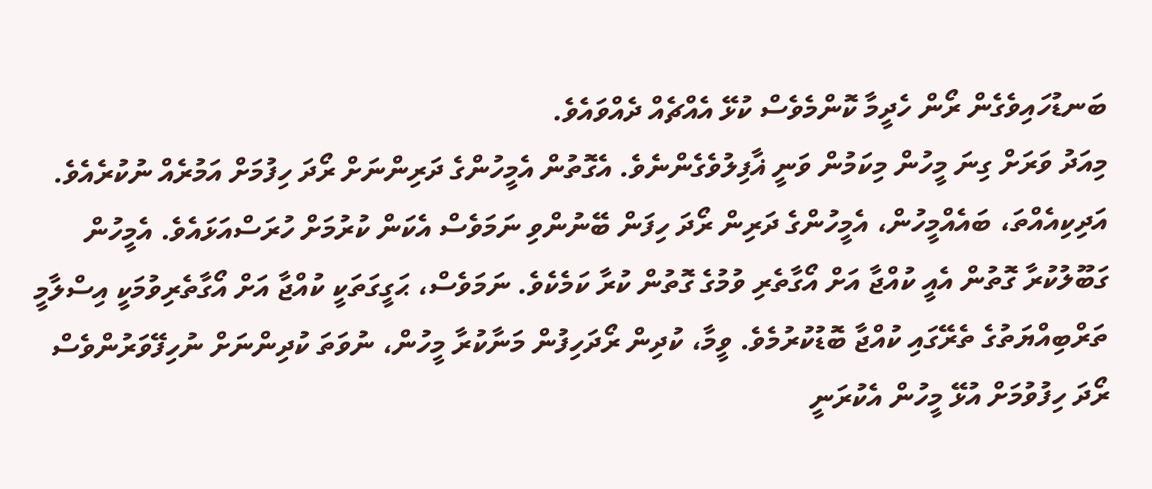ބަނޑުހައިވެގެން ރޯން ހެދީމާ ކޮންމެވެސް ކުޅޭ އެއްޗެއް ދެއްވައެވެ.
މިއަދު ވަރަށް ގިނަ މީހުން މިކަމުން ވަނީ ޣާފިލުވެގެންނެވެ. އެގޮތުން އެމީހުންގެ ދަރިންނަށް ރޯދަ ހިފުމަށް އަމުރެއް ނުކުރެއެވެ. އަދިކިއެއްތަ، ބައެއްމީހުން، އެމީހުންގެ ދަރިން ރޯދަ ހިފަން ބޭނުންވި ނަމަވެސް އެކަން ކުރުމަށް ހުރަސްއަޅައެވެ. އެމީހުން ގަބޫލުކުރާ ގޮތުން އެއީ ކުއްޖާ އަށް އޯގާތެރި ވުމުގެ ގޮތުން ކުރާ ކަމެކެވެ. ނަމަވެސް، ޙަގީގަތަކީ ކުއްޖާ އަށް އޯގާތެރިވުމަކީ އިސްލާމީ ތަރްބިއްޔަތުގެ ތެރޭގައި ކުއްޖާ ބޮޑުކުރުމެވެ. ވީމާ، ކުދިން ރޯދަހިފުން މަނާކުރާ މީހުން، ނުވަތަ ކުދިންނަށް ނުހިފޭވަރުންވެސް ރޯދަ ހިފުވުމަށް އުޅޭ މީހުން އެކުރަނީ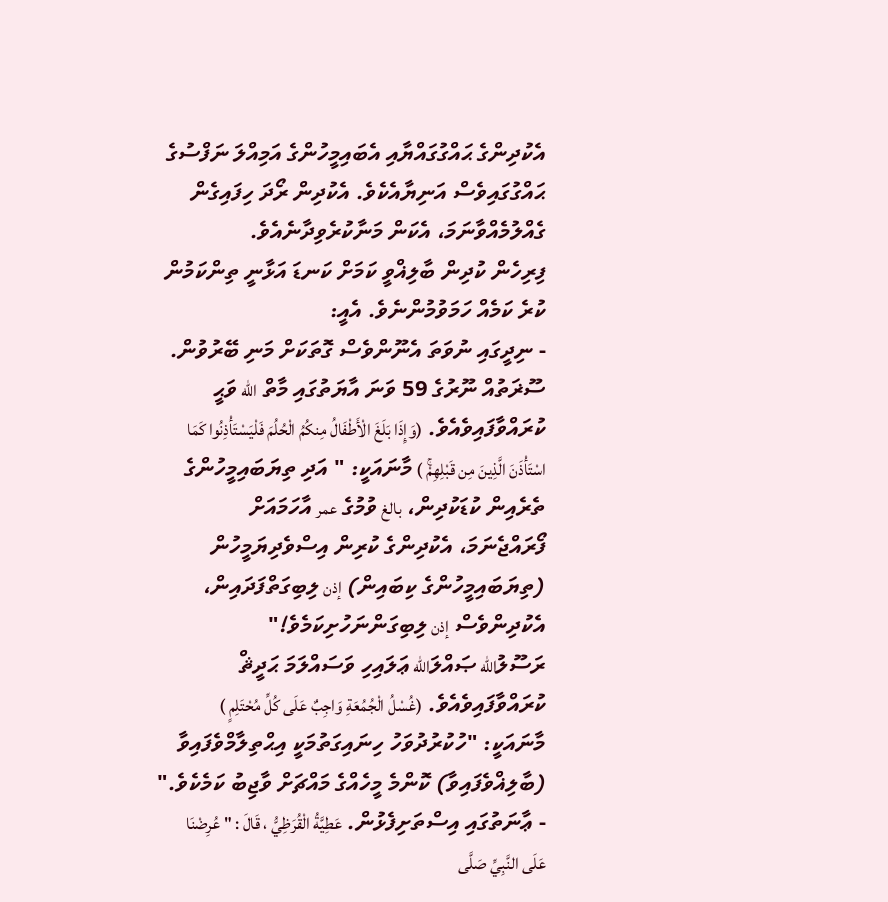އެކުދިންގެ ޙައްގުގައްޔާއި އެބައިމީހުންގެ އަމިއްލަ ނަފްސުގެ ޙައްގުގައިވެސް އަނިޔާއެކެވެ. އެކުދިން ރޯދަ ހިފައިގެން ގެއްލުމެއްވާނަމަ، އެކަން މަނާކުރެވިދާނެއެވެ.
ފިރިހެން ކުދިން ބާލިޣްވީ ކަމަށް ކަނޑަ އަޅާނީ ތިންކަމުން ކުރެ ކަމެއް ހަމަވުމުންނެވެ. އެއީ:
- ނިދީގައި ނުވަތަ އެނޫންވެސް ގޮތަކަށް މަނި ބޭރުވުން. ސޫޜަތުއް ނޫރުގެ 59 ވަނަ އާޔަތުގައި މާތް الله ވަޙީ ކުރައްވާފައިވެއެވެ. (وَإِذَا بَلَغَ الْأَطْفَالُ مِنكُمُ الْحُلُمَ فَلْيَسْتَأْذِنُوا كَمَا اسْتَأْذَنَ الَّذِينَ مِن قَبْلِهِمْۚ ) މާނައަކީ: " އަދި ތިޔަބައިމީހުންގެ ތެރެއިން ކުޑަކުދިން، بالغ ވުމުގެ عمر އާހަމައަށް ފޯރައްޖެނަމަ، އެކުދިންގެ ކުރިން އިސްވެދިޔަމީހުން (ތިޔަބައިމީހުންގެ ކިބައިން) إذن ލިބިގަތްފަދައިން، އެކުދިންވެސް إذن ލިބިގަންނަހުށިކަމެވެ!"
ރަސޫލުالله ޞައްލަالله ޢަލައިހި ވަސައްލަމަ ޙަދީޘް ކުރައްވާފައިވެއެވެ. (غُسْلُ الْجُمُعَةِ وَاجِبٌ عَلَى كُلِّ مُحْتَلِمٍ ) މާނައަކީ: "ހުކުރުދުވަހު ހިނައިގަތުމަކީ އިޙްތިލާމްވެފައިވާ (ބާލިޣްވެފައިވާ) ކޮންމެ މީހެއްގެ މައްޗަށް ވާޖިބު ކަމެކެވެ."
- ޢާނަތުގައި އިސްތަށިފެޅުން. عَطِيَّةُ الْقُرَظِيُّ ، قَالَ : " عُرِضْنَا عَلَى النَّبِيِّ صَلَّى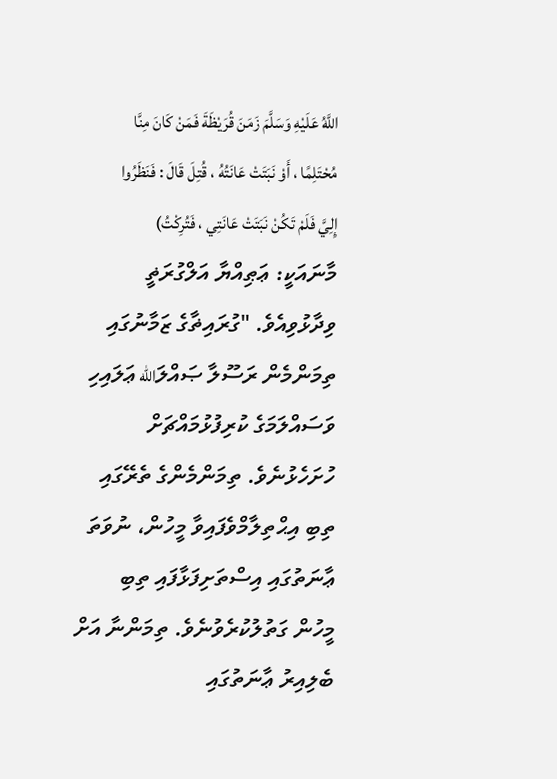اللَّهُ عَلَيْهِ وَسَلَّمَ زَمَنَ قُرَيْظَةَ فَمَنْ كَانَ مِنَّا مُحْتَلِمًا ، أَوْ نَبَتَتْ عَانَتُهُ ، قُتِلَ قَالَ : فَنَظَرُوا إِلِيَّ فَلَمْ تَكُنْ نَبَتَتْ عَانَتِي ، فَتُرِكْتُ) މާނައަކީ: ޢަޠިއްޔާ އަލްގުރަޡީ ވިދާޅުވިއެވެ. "ގުރައިޡާގެ ޒަމާނުގައި ތިމަންމެން ރަސޫލާ ޞައްލަالله ޢަލައިހި ވަސައްލަމަގެ ކުރިފުޅުމައްޗަށް ހުށަހެޅުނެވެ. ތިމަންމެންގެ ތެރޭގައި ތިބި އިޙްތިލާމްވެފައިވާ މީހުން، ނުވަތަ ޢާނަތުގައި އިސްތަށިފަޅާފައި ތިބި މީހުން ގަތުލުކުރެވުނެވެ. ތިމަންނާ އަށް ބެލިއިރު ޢާނަތުގައި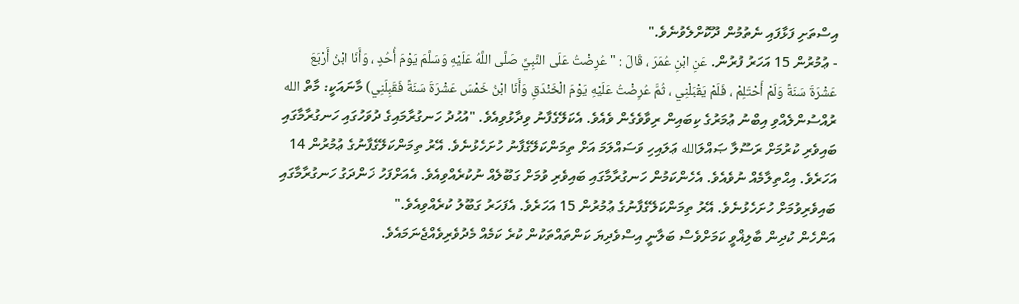އިސްތަށި ފަޅާފައި ނެތުމުން ދޫކޮށްލެވުނެވެ."
- ޢުމުރުން 15 އަހަރު ފުރުން. عَنِ ابْنِ عُمَرَ ، قَالَ : " عُرِضْتُ عَلَى النَّبِيِّ صَلَّى اللَّهُ عَلَيْهِ وَسَلَّمَ يَوْمَ أُحُدٍ ، وَأَنَا ابْنُ أَرْبَعَ عَشْرَةَ سَنَةً وَلَمْ أَحْتَلِمْ ، فَلَمْ يَقْبَلْنِي ، ثُمَّ عُرِضْتُ عَلَيْهِ يَوْمَ الْخَنْدَقِ وَأَنَا ابْنُ خَمْسَ عَشْرَةَ سَنَةً فَقَبِلَنِي) މާނައަކީ: މާތް الله ރުއްސުންލެއްވި އިބްނު ޢުމަރުގެ ކިބައިން ރިވާވެގެން ވެއެވެ. އެކަލޭގެފާނު ވިދާޅުވިއެވެ. "އުޙުދު ހަނގުރާމައިގެ ދުވަހުގައި ހަނގުރާމާގައި ބައިވެރި ކުރުމަށް ރަސޫލާ ޞައްލަالله ޢަލައިހި ވަސައްލަމަ އަށް ތިމަންކަލޭގެފާނު ހުށަހެޅުނެވެ. އޭރު ތިމަންކަލޭގެފާނުގެ ޢުމުރުން 14 އަހަރެވެ. އިޙްތިލާމެއް ނުވެއެވެ. އެހެންކަމުން ހަނގުރާމާގައި ބައިވެރި ވުމަށް ގަބޫލެއް ނުކުރެއްވިއެވެ. އެއަށްފަހު ޚަންދަގު ހަނގުރާމާގައި ބައިވެރިވުމަށް ހުށަހެޅުނެވެ. އޭރު ތިމަންކަލޭގެފާނުގެ ޢުމުރުން 15 އަހަރެވެ. އެފަހަރު ގަބޫލު ކުރެއްވިއެވެ."
އަންހެން ކުދިން ބާލިޣްވީ ކަމަށްވެސް ބަލާނީ އިސްވެދިޔަ ކަންތައްތަކުން ކުރެ ކަމެއް މެދުވެރިވެއްޖެނަމައެވެ.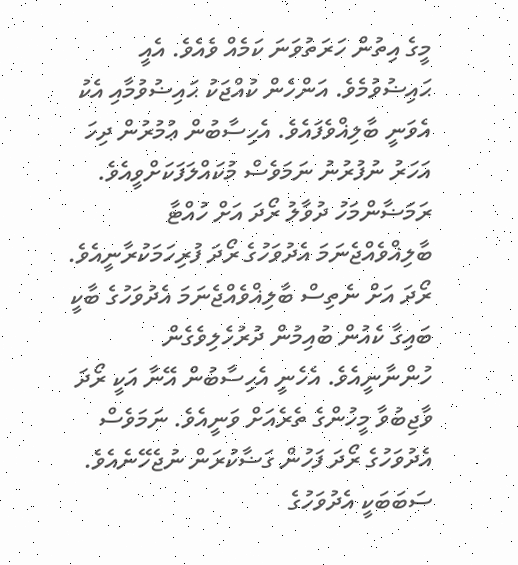މީގެ އިތުން ހަރަތުވަނަ ކަމެއް ވެއެވެ. އެއީ ޙައިޟުވުމެވެ. އަންހެން ކުއްޖަކު ޙައިޟުވުމާއި އެކު އެވަނީ ބާލިޣްވެފައެވެ. އެހިސާބުން ޢުމުރުން ދިހަ އަހަރު ނުފުރުނު ނަމަވެސް މުކައްލަފަކަށްވީއެވެ.
ރަމަޟާންމަހު ދުވާލު ރޯދަ އަށް ހުއްޓާ ބާލިޣްވެއްޖެނަމަ އެދުވަހުގެ ރޯދަ ފުރިހަމަކުރާނީއެވެ. ރޯދަ އަށް ނެތިސް ބާލިޣްވެއްޖެނަމަ އެދުވަހުގެ ބާކީ ބައިގާ ކެއުން ބުއިމުން ދުރުހެލިވެގެން ހުންނާނީއެވެ. އެހެނީ އެހިސާބުން އޭނާ އަކީ ރޯދަ ވާޖިބުވާ މީހުންގެ ތެރެއަށް ވަނީއެވެ. ނަމަވެސް އެދުވަހުގެ ރޯދަ ފަހުން ގަޟާކުރަން ނުޖެހޭނެއެވެ. ސަބަބަކީ އެދުވަހުގެ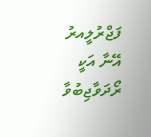ފަޖްރުލީއރު އޭނާ އަކީ ރޯދަވާޖިބުވާ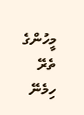މީހުންގެ ތެރޭ ހިމެނޭ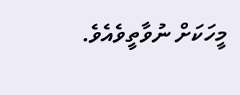މީހަކަށް ނުވާތީވެއެވެ.